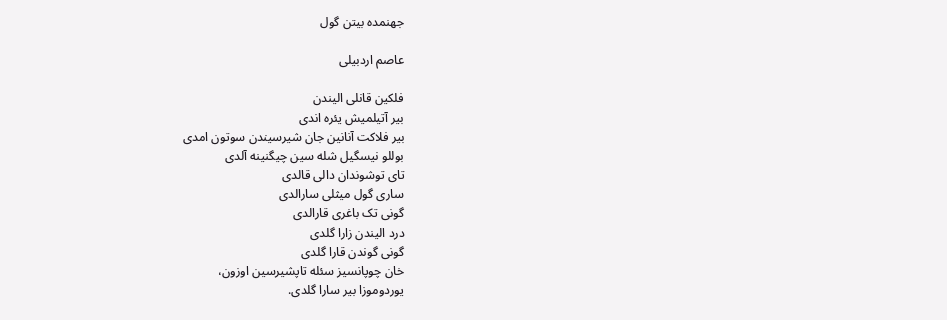جهنمده بیتن گول

عاصم اردبیلی

فلکین قانلی الیندن
بیر آتیلمیش یئره اندی
بیر فلاکت آنانین جان شیرسیندن سوتون امدی
بوللو نیسگیل شله سین چیگنینه آلدی
تای توشوندان دالی قالدی
ساری گول میثلی سارالدی
گونی تک باغری قارالدی
درد الیندن زارا گلدی
گونی گوندن قارا گلدی
خان چوپانسیز سئله تاپشیرسین اوزون،
یوردوموزا بیر سارا گلدی.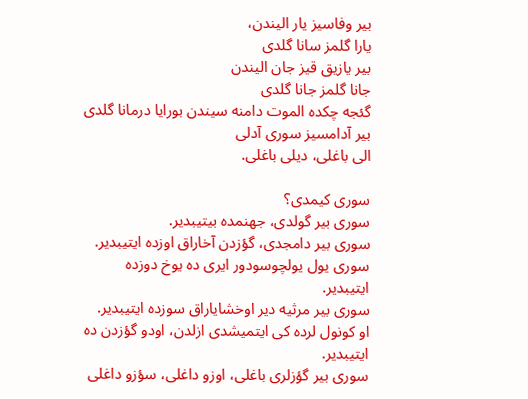بیر وفاسیز یار الیندن،
یارا گلمز سانا گلدی
بیر یازیق قیز جان الیندن
جانا گلمز جانا گلدی
گئجه چکده الموت دامنه سیندن بورایا درمانا گلدی
بیر آدامسیز سوری آدلی
الی باغلی، دیلی باغلی.

سوری کیمدی؟
سوری بیر گولدی، جهنمده بیتیبدیر.
سوری بیر دامجدی، گؤزدن آخاراق اوزده ایتیبدیر.
سوری یول یولچوسودور ایری ده یوخ دوزده ایتیبدیر.
سوری بیر مرثیه دیر اوخشایاراق سوزده ایتیبدیر.
او کونول لرده کی ایتمیشدی ازلدن، اودو گؤزدن ده ایتیبدیر.
سوری بیر گؤزلری باغلی، اوزو داغلی، سؤزو داغلی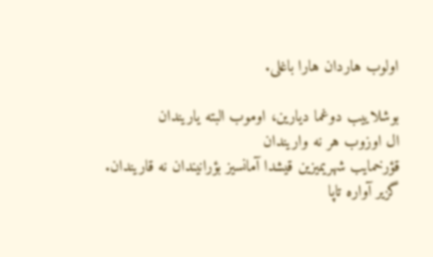اولوب هاردان هارا باغلی.

بوشلاییب دوغما دیارین، اوموب البته یاریندان
ال اوزوب هر نه واریندان
قؤرخمایب شهریمیزین قیشدا آمانسیز بؤرانیندان نه قاریندان.
گزیر آواره تاپا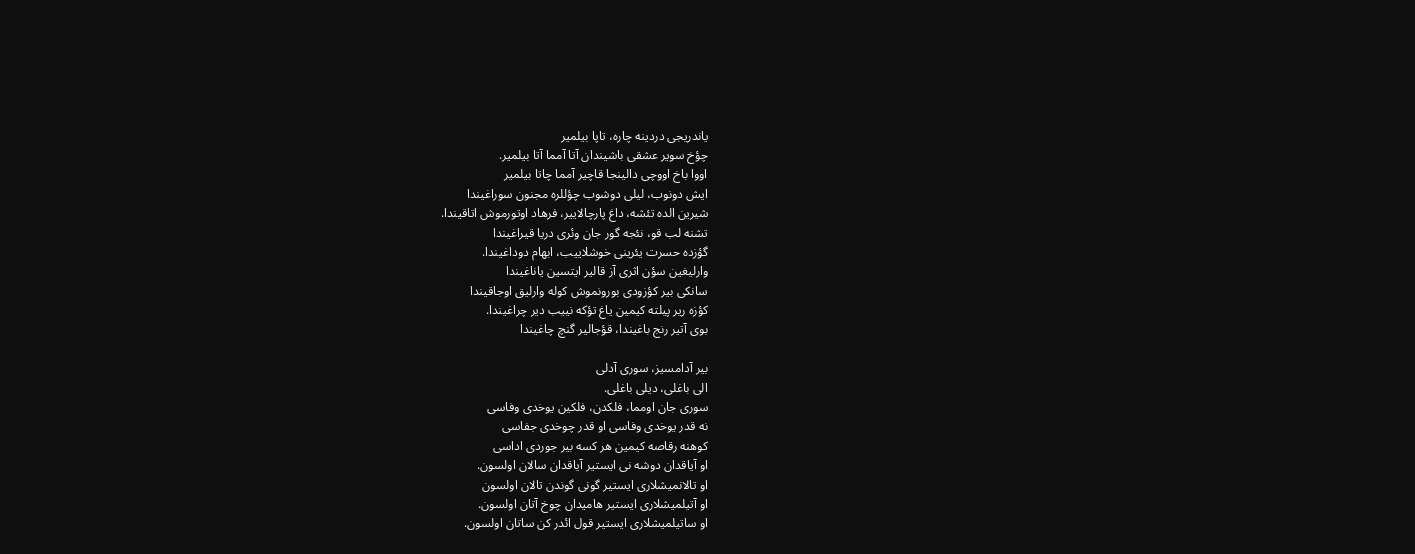یاندریجی دردینه چاره، تاپا بیلمیر
چؤخ سویر عشقی باشیندان آتا آمما آتا بیلمیر.
اووا باخ اووچی دالینجا قاچیر آمما چاتا بیلمیر
ایش دونوب، لیلی دوشوب چؤللره مجنون سوراغیندا
شیرین الده تئشه، داغ پارچالاییر، فرهاد اوتورموش اتاقیندا.
تشنه لب قو، نئجه گور جان وئری دریا قیراغیندا
گؤزده حسرت یئرینی خوشلاییب، ابهام دوداغیندا.
وارلیغین سؤن اثری آز قالیر ایتسین یاناغیندا
سانکی بیر کؤزودی بورونموش کوله وارلیق اوجاقیندا
کؤزه ریر پیلته کیمین یاغ تؤکه نییب دیر چراغیندا.
بوی آتیر رنج باغیندا، قؤجالیر گنچ چاغیندا

بیر آدامسیز، سوری آدلی
الی باغلی، دیلی باغلی.
سوری جان اومما، فلکدن، فلکین یوخدی وفاسی
نه قدر یوخدی وفاسی او قدر چوخدی جفاسی
کوهنه رقاصه کیمین هر کسه بیر جوردی اداسی
او آیاقدان دوشه نی ایستیر آیاقدان سالان اولسون.
او تالانمیشلاری ایستیر گونی گوندن تالان اولسون
او آتیلمیشلاری ایستیر هامیدان چوخ آتان اولسون.
او ساتیلمیشلاری ایستیر قول ائدر کن ساتان اولسون.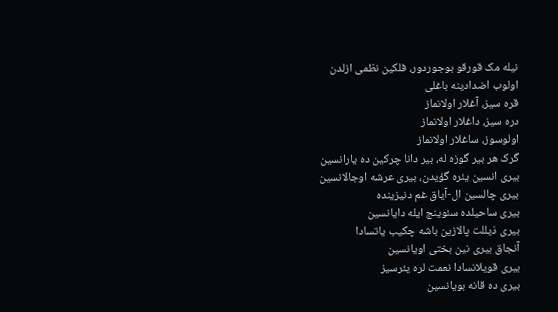نیله مک قورقو بوجوردور، فلکین نظمی ازلدن
اولوب اضدادینه باغلی
قره سیز، آغلار اولانماز
دره سیز، داغلار اولانماز
اولوسوز، ساغلار اولانماز
گرک هر بیر گوزه له، بیر دانا چرکین ده یارانسین
بیری انسین یئره گؤیدن، بیری عرشه اوجالانسین
بیری چالسین ال-آیاق غم دنیزینده
بیری ساحیلده سئوینج ایله دایانسین
بیری ذیللت پالازین باشه چکیب یاتسادا
آنجاق بیری نین بختی اویانسین
بیری قویلانسادا نعمت لره یئرسیز
بیری ده قانه بویانسین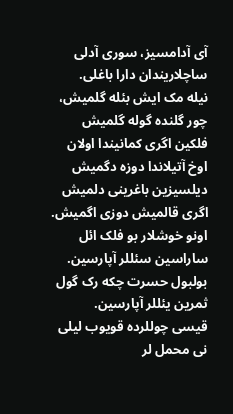آی آدامسیز، سوری آدلی
ساچلاریندان دارا باغلی.
نیله مک ایش بئله گلمیش، چور گلنده گوله گلمیش
فلکین اگری کمانیندا اولان اوخ آتیلاندا دوزه دگمیش
دیلسیزین باغرینی دلمیش اگری قالمیش دوزی اگمیش.
اونو خوشلار بو فلک ائل ساراسین سئللر آپارسین.
بولبول حسرت چکه رک گول ثمرین یئللر آپارسین.
قیسی چوللرده قویوب لیلی نی محمل لر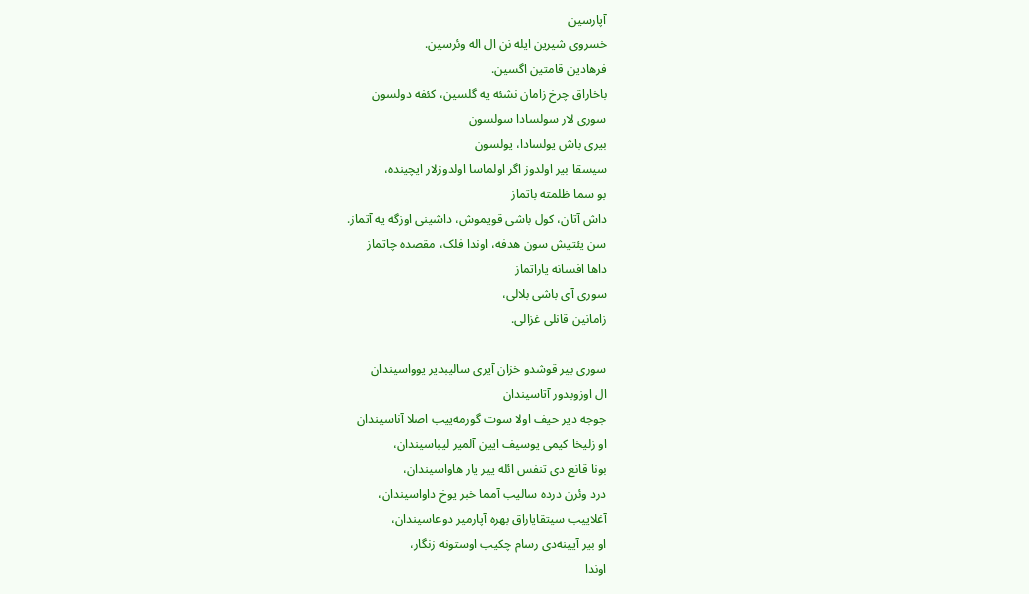آپارسین
خسروی شیرین ایله نن ال اله وئرسین.
فرهادین قامتین اگسین.
باخاراق چرخ زامان نشئه یه گلسین، کئفه دولسون
سوری لار سولسادا سولسون
بیری باش یولسادا، یولسون
سیسقا بیر اولدوز اگر اولماسا اولدوزلار ایچینده،
بو سما ظلمته باتماز
داش آتان، کول باشی قویموش، داشینی اوزگه یه آتماز.
سن یئتیش سون هدفه، اوندا فلک، مقصده چاتماز
داها افسانه یاراتماز
سوری آی باشی بلالی،
زامانین قانلی غزالی.

سوری بیر قوشدو خزان آیری سالیبدیر یوواسیندان
ال اوزوبدور آتاسیندان
جوجه دیر حیف اولا سوت گورمه‌ییب اصلا آناسیندان
او زلیخا کیمی یوسیف ایین آلمیر لیباسیندان،
بونا قانع دی تنفس ائله ییر یار هاواسیندان،
درد وئرن درده سالیب آمما خبر یوخ داواسیندان،
آغلاییب سیتقایاراق بهره آپارمیر دوعاسیندان،
او بیر آیینه‌دی رسام چکیب اوستونه زنگار،
اوندا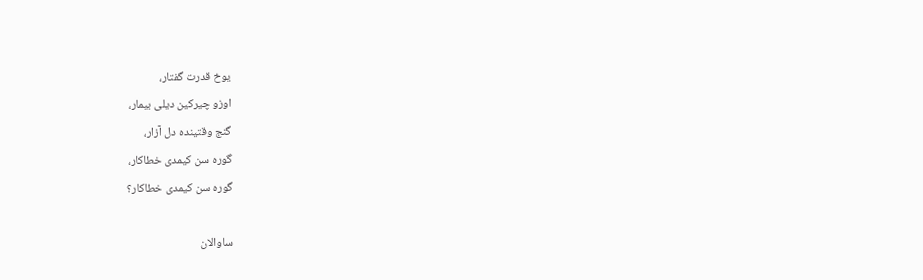یوخ قدرت گفتار،
اوزو چیرکین دیلی بیمار،
گنج وقتینده دل آزار،
گوره سن کیمدی خطاکار،
گوره سن کیمدی خطاکار؟

ساوالان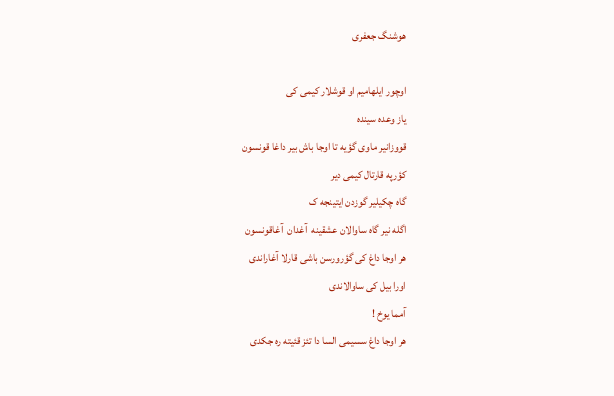هوشنگ جعفری

اوچور ایلهامیم او قوشلار کیمی کی
یاز وعده سینده
قووزانیر ماوی گؤیه تا اوجا باش بیر داغا قونسون
کؤرپه قارتال کیمی دیر
گاه چکیلیر گوزدن ایتینجه ک
اگله نیر گاه ساوالان عشقینه  آغدان  آغاقونسون
هر اوجا داغ کی گؤرورسن باشی قارلا آغاراندی
اورا بیل کی ساوالاندی
آمما یوخ !
هر اوجا داغ سسیمی السا دا تئز قئیته ره جکدی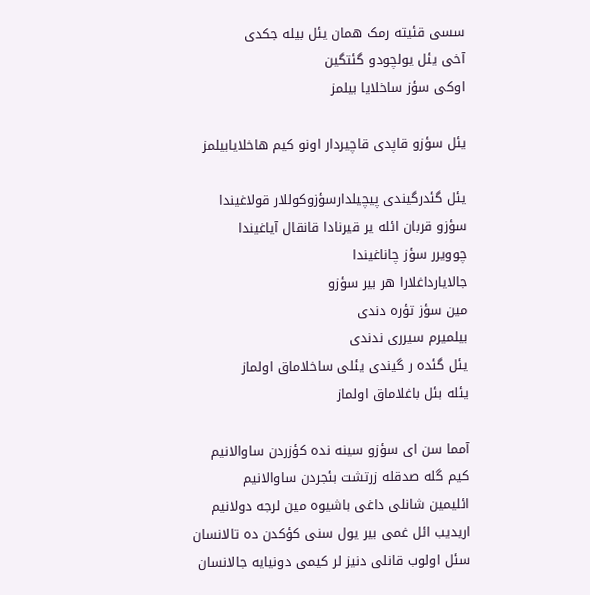سسی قئیته رمک همان یئل بیله جکدی
آخی یئل یولچودو گئتگین
اوکی سؤز ساخلایا بیلمز

یئل سؤزو قاپدی قاچیردار اونو کیم هاخلایابیلمز

یئل گئدرگیندی پیچیلدارسؤزوکوللار قولاغیندا
سؤزو قربان ائله یر قیرنادا قانقال آیاغیندا
چوویرر سؤز چاناغیندا
جالایارداغلارا هر بیر سؤزو
مین سؤز تؤره دندی
بیلمیرم سیرری ندندی
یئل گئده ر گیندی یئلی ساخلاماق اولماز
یئله بئل باغلاماق اولماز

آمما سن ای سؤزو سینه نده کؤزردن ساوالانیم
کیم گله صدقله زرتشت بئجردن ساوالانیم
ائلیمین شانلی داغی باشیوه مین لرجه دولانیم
اریدیب ائل غمی بیر یول سنی کؤکدن ده تالانسان
سئل اولوب قانلی دنیز لر کیمی دونیایه جالانسان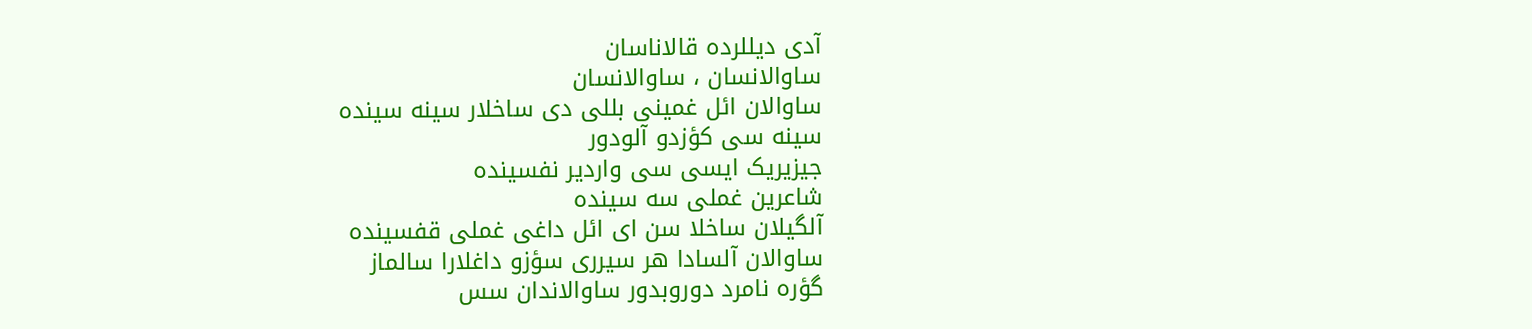آدی دیللرده قالاناسان
ساوالانسان ، ساوالانسان
ساوالان ائل غمینی بللی دی ساخلار سینه سینده
سینه سی کؤزدو آلودور
جیزیریک ایسی سی واردیر نفسینده
شاعرین غملی سه سینده
آلگیلان ساخلا سن ای ائل داغی غملی قفسینده
ساوالان آلسادا هر سیرری سؤزو داغلارا سالماز
گؤره نامرد دوروبدور ساوالاندان سس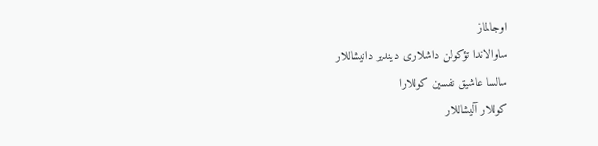اوجالماز
ساوالاندا تؤکولن داشلاری دیندیر دانیشاللار
سالسا عاشیق نفسین کوللارا
کوللار آلیشاللار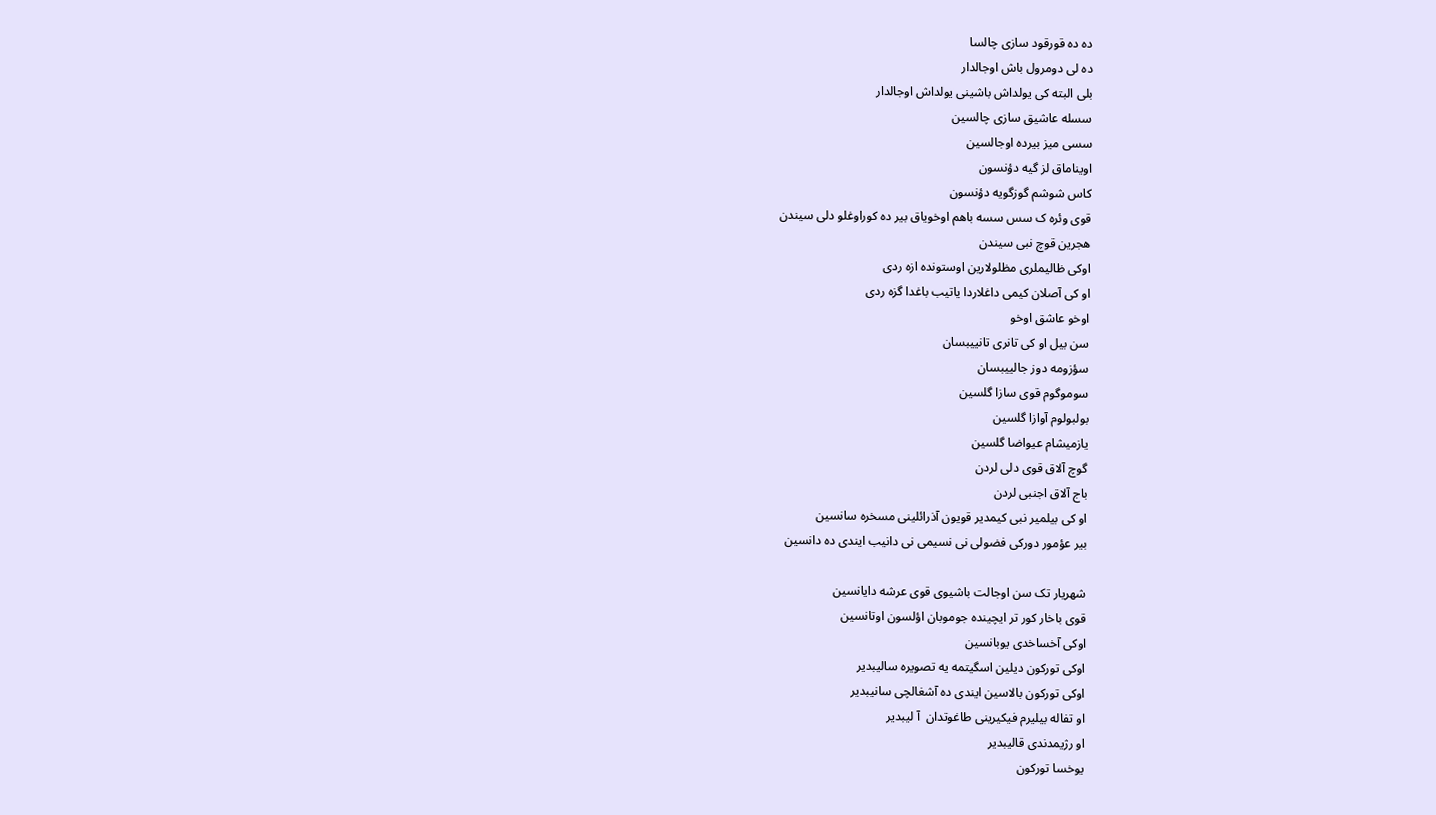ده ده قورقود سازی چالسا
ده لی دومرول باش اوجالدار
بلی البته کی یولداش باشینی یولداش اوجالدار
سسله عاشیق سازی چالسین
سسی میز بیرده اوجالسین
اویناماق لز گیه دؤنسون
کاس شوشم گوزگویه دؤنسون
قوی وئره ک سس سسه باهم اوخویاق بیر ده کوراوغلو دلی سیندن
هجرین قوچ نبی سیندن
اوکی ظالیملری مظلولارین اوستونده ازه ردی
او کی آصلان کیمی داغلاردا یاتیب باغدا گزه ردی
اوخو عاشق اوخو
سن بیل او کی تانری تانییبسان
سؤزومه دوز جالییبسان
سوموگوم قوی سازا گلسین
بولبولوم آوازا گلسین
یازمیشام عیواضا گلسین
گوچ آلاق قوی دلی لردن
باج آلاق اجنبی لردن
او کی بیلمیر نبی کیمدیر قویون آذرائلینی مسخره سانسین
بیر عؤمور دورکی فضولی نی نسیمی نی دانیب ایندی ده دانسین

شهریار تک سن اوجالت باشیوی قوی عرشه دایانسین
قوی باخار کور تر ایچینده جوموبان اؤلسون اوتانسین
اوکی آخساخدی یوبانسین
اوکی تورکون دیلین اسگیتمه یه تصویره سالیبدیر
اوکی تورکون بالاسین ایندی ده آشغالچی سانیبدیر
او تفاله بیلیرم فیکیرینی طاغوتدان  آ لیبدیر
او رژیمدندی قالیبدیر
یوخسا تورکون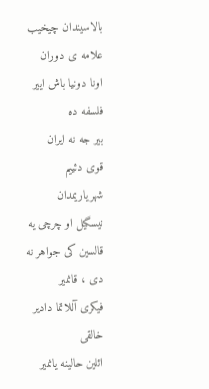بالاسیندان چیخیب علامه ی دوران
اونا دونیا باش اییر فلسفه ده
بیر جه نه ایران
قوی دئییم شهریاریمدان
نیسگیل او چرچی یه قالسین کی جواهر نه دی ، قانمیر
فیکری آللاتما دادیر خالقی
ائلین حالینه یانمیر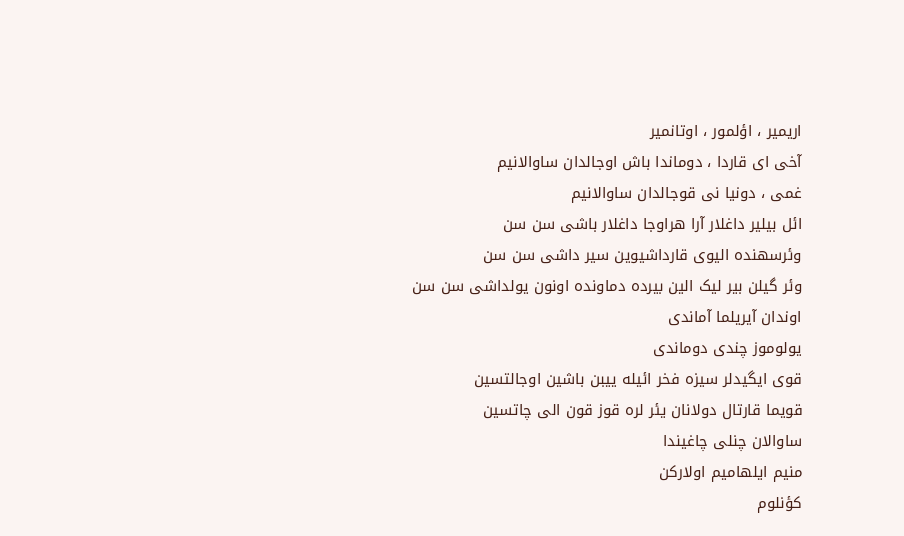اریمیر ، اؤلمور ، اوتانمیر
آخی ای قاردا ، دوماندا باش اوجالدان ساوالانیم
غمی ، دونیا نی قوجالدان ساوالانیم
ائل بیلیر داغلار آرا هراوجا داغلار باشی سن سن
وئرسهنده الیوی قارداشیوین سیر داشی سن سن
وئر گیلن بیر لیک الین بیرده دماونده اونون یولداشی سن سن
اوندان آیریلما آماندی
یولوموز چندی دوماندی
قوی ایگیدلر سیزه فخر ائیله ییبن باشین اوجالتسین
قویما قارتال دولانان یئر لره قوز قون الی چاتسین
ساوالان چنلی چاغیندا
منیم ایلهامیم اولارکن
کؤنلوم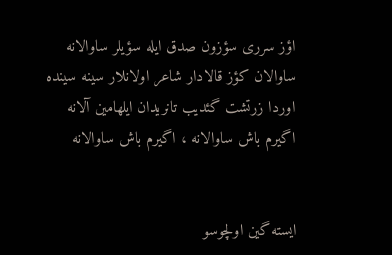اؤز سرری سؤزون صدق ایله سؤیلر ساوالانه
ساوالان کؤز قالادار شاعر اولانلار سینه سینده
اوردا زرتشت گئدیب تانریدان ایلهامین آلانه
اگیرم باش ساوالانه ، اگیرم باش ساوالانه


ایسته گین اولچوسو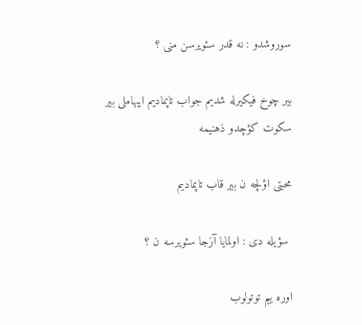سوروشدو : نه قدر سئویرسن منی ؟

بیر چوخ فیکیرله شدیم جواب تاپمادیم ایبهاملی بیر سکوت کؤچدو ذهنیمه

محبتی اؤلچه ن بیر قاب تاپمادیم

 سؤیله دی : اولمایا آزجا سئویرسه ن ؟

اوره ییم توتولوب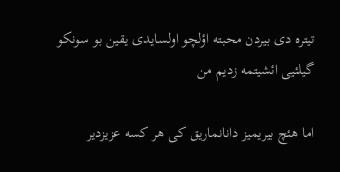تیتره دی بیردن محبته اؤلچو اولسایدی یقین بو سونکو گیلئیی ائشیتمه زدیم من

اما هئچ بیریمیز دانانماریق کی هر کسه عزیزدیر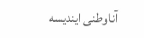آناوطنی ایندیسه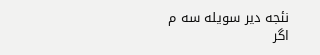نئجه دیر سویله سه م اگر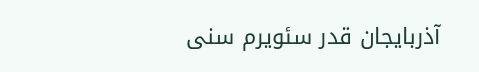آذربایجان قدر سئویرم سنی